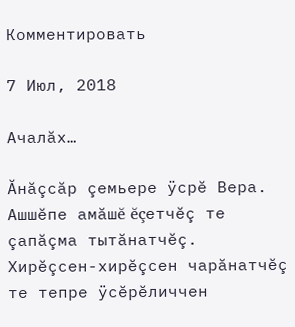Комментировать

7 Июл, 2018

Ачалăх…

Ăнăçсăр çемьере ÿсрĕ Вера. Ашшĕпе амăшĕ ĕçетчĕç те çапăçма тытăнатчĕç. Хирĕçсен-хирĕçсен чарăнатчĕç те тепре ÿсĕрĕличчен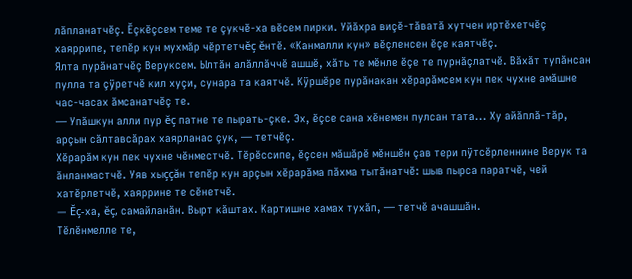лăпланатчĕç. Ĕçкĕçсем теме те çукчĕ-ха вĕсем пирки. Уйăхра виçĕ-тăватă хутчен иртĕхетчĕç хаяррипе, тепĕр кун мухмăр чĕртетчĕç ĕнтĕ. «Канмалли кун» вĕçленсен ĕçе каятчĕç.
Ялта пурăнатчĕç Веруксем. Ылтăн алăллăччĕ ашшĕ, хăть те мĕнле ĕçе те пурнăçлатчĕ. Вăхăт тупăнсан пулла та çÿретчĕ кил хуçи, сунара та каятчĕ. Кÿршĕре пурăнакан хĕрарăмсем кун пек чухне амăшне час-часах ăмсанатчĕç те.
— Упăшкун алли пур ĕç патне те пырать-çке. Эх, ĕçсе сана хĕнемен пулсан тата... Ху айăплă-тăр, арçын сăлтавсăрах хаярланас çук, — тетчĕç.
Хĕрарăм кун пек чухне чĕнместчĕ. Тĕрĕссипе, ĕçсен мăшăрĕ мĕншĕн çав тери пÿтсĕрленнине Верук та ăнланмастчĕ. Уяв хыççăн тепĕр кун арçын хĕрарăма пăхма тытăнатчĕ: шыв пырса паратчĕ, чей хатĕрлетчĕ, хаяррине те сĕнетчĕ.
— Ĕç-ха, ĕç, самайланăн. Вырт кăштах. Картишне хамах тухăп, — тетчĕ ачашшăн.
Тĕлĕнмелле те,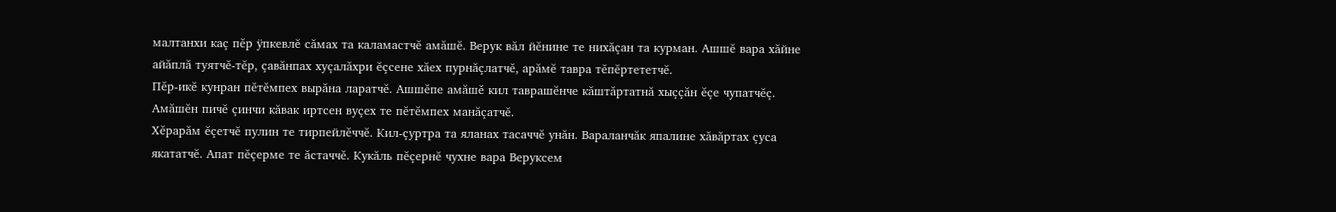малтанхи каç пĕр ÿпкевлĕ сăмах та каламастчĕ амăшĕ. Верук вăл йĕнине те нихăçан та курман. Ашшĕ вара хăйне айăплă туятчĕ-тĕр, çавăнпах хуçалăхри ĕçсене хăех пурнăçлатчĕ, арăмĕ тавра тĕпĕртететчĕ.
Пĕр-икĕ кунран пĕтĕмпех вырăна ларатчĕ. Ашшĕпе амăшĕ кил таврашĕнче кăштăртатнă хыççăн ĕçе чупатчĕç. Амăшĕн пичĕ çинчи кăвак иртсен вуçех те пĕтĕмпех манăçатчĕ.
Хĕрарăм ĕçетчĕ пулин те тирпейлĕччĕ. Кил-çуртра та яланах тасаччĕ унăн. Вараланчăк япалине хăвăртах çуса якататчĕ. Апат пĕçерме те ăстаччĕ. Кукăль пĕçернĕ чухне вара Веруксем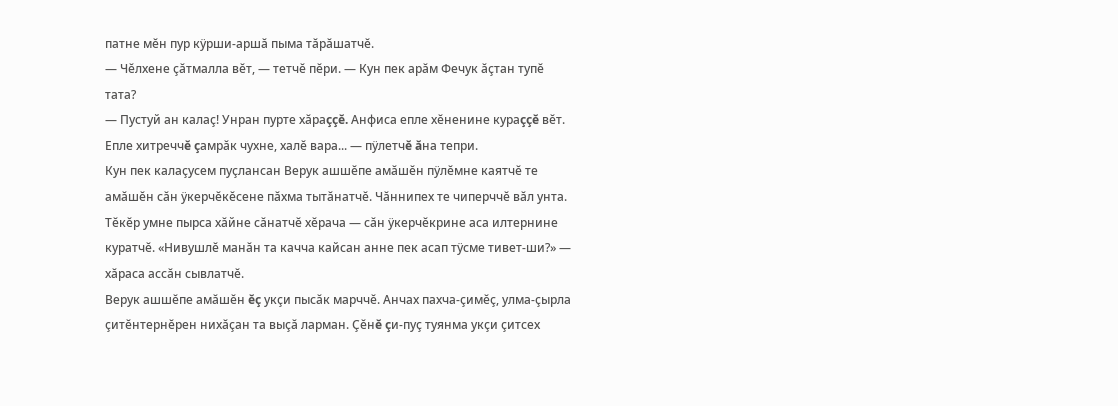патне мĕн пур кÿрши-аршă пыма тăрăшатчĕ.
— Чĕлхене çăтмалла вĕт, — тетчĕ пĕри. — Кун пек арăм Фечук ăçтан тупĕ тата?
— Пустуй ан калаç! Унран пурте хăраççĕ. Анфиса епле хĕненине кураççĕ вĕт. Епле хитреччĕ çамрăк чухне, халĕ вара... — пÿлетчĕ ăна тепри.
Кун пек калаçусем пуçлансан Верук ашшĕпе амăшĕн пÿлĕмне каятчĕ те амăшĕн сăн ÿкерчĕкĕсене пăхма тытăнатчĕ. Чăннипех те чиперччĕ вăл унта. Тĕкĕр умне пырса хăйне сăнатчĕ хĕрача — сăн ÿкерчĕкрине аса илтернине куратчĕ. «Нивушлĕ манăн та качча кайсан анне пек асап тÿсме тивет-ши?» — хăраса ассăн сывлатчĕ.
Верук ашшĕпе амăшĕн ĕç укçи пысăк марччĕ. Анчах пахча-çимĕç, улма-çырла çитĕнтернĕрен нихăçан та выçă ларман. Çĕнĕ çи-пуç туянма укçи çитсех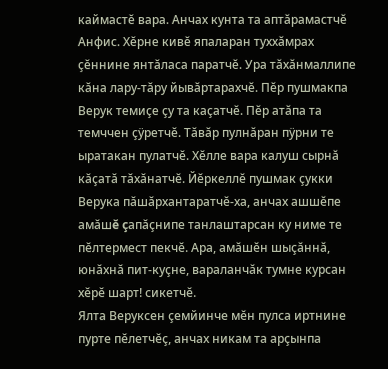каймастĕ вара. Анчах кунта та аптăрамастчĕ Анфис. Хĕрне кивĕ япаларан туххăмрах çĕннине янтăласа паратчĕ. Ура тăхăнмаллипе кăна лару-тăру йывăртарахчĕ. Пĕр пушмакпа Верук темиçе çу та каçатчĕ. Пĕр атăпа та темччен çÿретчĕ. Тăвăр пулнăран пÿрни те ыратакан пулатчĕ. Хĕлле вара калуш сырнă кăçатă тăхăнатчĕ. Йĕркеллĕ пушмак çукки Верука пăшăрхантаратчĕ-ха, анчах ашшĕпе амăшĕ çапăçнипе танлаштарсан ку ниме те пĕлтермест пекчĕ. Ара, амăшĕн шыçăннă, юнăхнă пит-куçне, вараланчăк тумне курсан хĕрĕ шарт! сикетчĕ.
Ялта Веруксен çемйинче мĕн пулса иртнине пурте пĕлетчĕç, анчах никам та арçынпа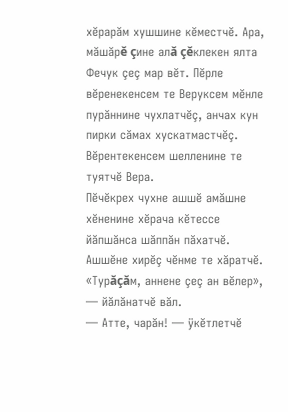хĕрарăм хушшине кĕместчĕ. Ара, мăшăрĕ çине алă çĕклекен ялта Фечук çеç мар вĕт. Пĕрле вĕренекенсем те Веруксем мĕнле пурăннине чухлатчĕç, анчах кун пирки сăмах хускатмастчĕç. Вĕрентекенсем шелленине те туятчĕ Вера.
Пĕчĕкрех чухне ашшĕ амăшне хĕненине хĕрача кĕтессе йăпшăнса шăппăн пăхатчĕ. Ашшĕне хирĕç чĕнме те хăратчĕ. «Турăçăм, аннене çеç ан вĕлер», — йăлăнатчĕ вăл.
— Атте, чарăн! — ÿкĕтлетчĕ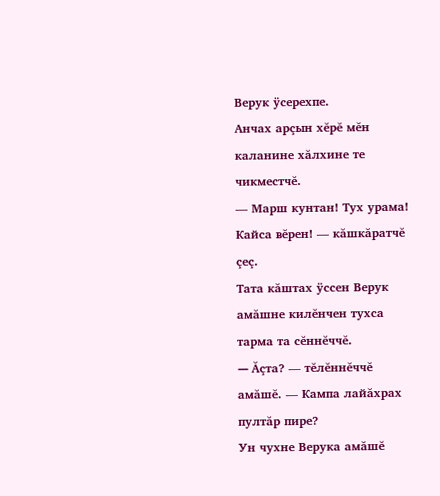Верук ÿсерехпе.
Анчах арçын хĕрĕ мĕн каланине хăлхине те чикместчĕ.
— Марш кунтан! Тух урама! Кайса вĕрен! — кăшкăратчĕ çеç.
Тата кăштах ÿссен Верук амăшне килĕнчен тухса тарма та сĕннĕччĕ.
— Ăçта? — тĕлĕннĕччĕ амăшĕ. — Кампа лайăхрах пултăр пире?
Ун чухне Верука амăшĕ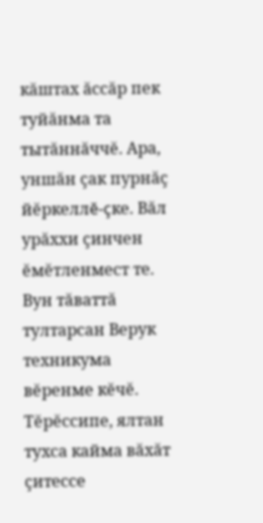кăштах ăссăр пек туйăнма та тытăннăччĕ. Ара, уншăн çак пурнăç йĕркеллĕ-çке. Вăл урăххи çинчен ĕмĕтленмест те.
Вун тăваттă тултарсан Верук техникума вĕренме кĕчĕ. Тĕрĕссипе, ялтан тухса кайма вăхăт çитессе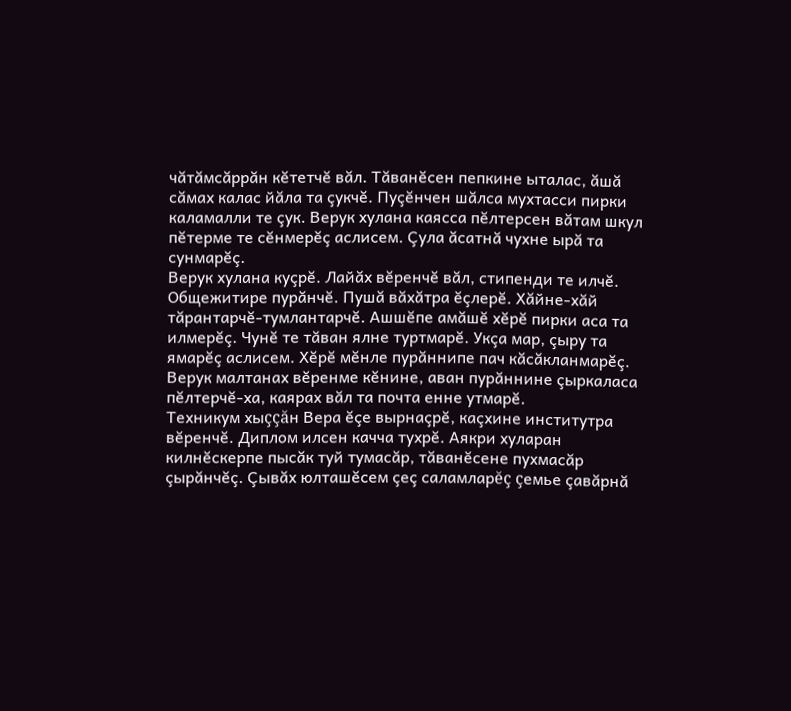чăтăмсăррăн кĕтетчĕ вăл. Тăванĕсен пепкине ыталас, ăшă сăмах калас йăла та çукчĕ. Пуçĕнчен шăлса мухтасси пирки каламалли те çук. Верук хулана каясса пĕлтерсен вăтам шкул пĕтерме те сĕнмерĕç аслисем. Çула ăсатнă чухне ырă та сунмарĕç.
Верук хулана куçрĕ. Лайăх вĕренчĕ вăл, стипенди те илчĕ. Общежитире пурăнчĕ. Пушă вăхăтра ĕçлерĕ. Хăйне-хăй тăрантарчĕ-тумлантарчĕ. Ашшĕпе амăшĕ хĕрĕ пирки аса та илмерĕç. Чунĕ те тăван ялне туртмарĕ. Укçа мар, çыру та ямарĕç аслисем. Хĕрĕ мĕнле пурăннипе пач кăсăкланмарĕç. Верук малтанах вĕренме кĕнине, аван пурăннине çыркаласа пĕлтерчĕ-ха, каярах вăл та почта енне утмарĕ.
Техникум хыççăн Вера ĕçе вырнаçрĕ, каçхине институтра вĕренчĕ. Диплом илсен качча тухрĕ. Аякри хуларан килнĕскерпе пысăк туй тумасăр, тăванĕсене пухмасăр çырăнчĕç. Çывăх юлташĕсем çеç саламларĕç çемье çавăрнă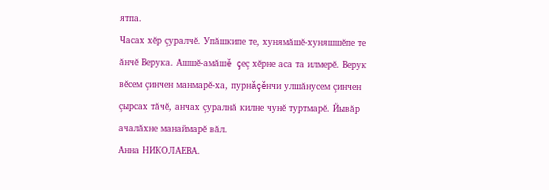ятпа.
Часах хĕр çуралчĕ. Упăшкипе те, хунямăшĕ-хуняшшĕпе те ăнчĕ Верука. Ашшĕ-амăшĕ çеç хĕрне аса та илмерĕ. Верук вĕсем çинчен манмарĕ-ха, пурнăçĕнчи улшăнусем çинчен çырсах тăчĕ, анчах çуралнă килне чунĕ туртмарĕ. Йывăр ачалăхне манаймарĕ вăл.
Анна НИКОЛАЕВА.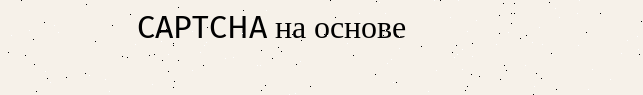CAPTCHA на основе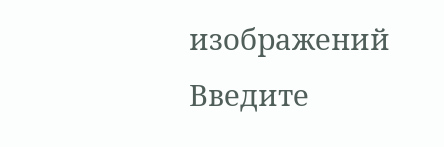изображений
Введите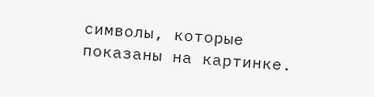символы, которые показаны на картинке.